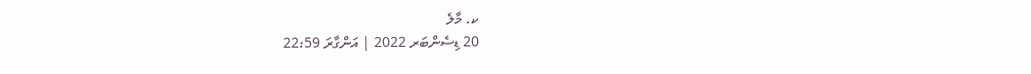ކ. މާލެ
20 ޑިސެންބަރ 2022 | އަންގާރަ 22:59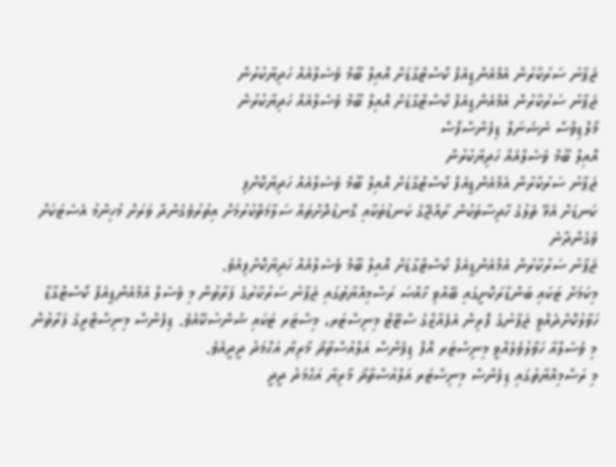ޖަޕާނު ސަރުކާރުން އެމްއެންޑީއެފް ކޯސްޓްގާޑަށް އޮއިލް ބޫމް ވެސެލްއެއް ހަދިޔާކުރުން
ޖަޕާނު ސަރުކާރުން އެމްއެންޑީއެފް ކޯސްޓްގާޑަށް އޮއިލް ބޫމް ވެސެލްއެއް ހަދިޔާކުރުން
މޯލްޑިވްސް ނެޝަނަލް ޑިފެންސްފޯސް
އޮއިލް ބޫމް ވެސެލްއެއް ހަދިޔާކުރުން
ޖަޕާނު ސަރުކާރުން އެމްއެންޑީއެފް ކޯސްޓްގާޑަށް އޮއިލް ބޫމް ވެސެލްއެއް ހަދިޔާކޮށްފި
ކަނޑަށް އެޅޭ ތެލުގެ ހާދިސާތަކުން ރާއްޖޭގެ ކަނޑުތަކާއި ގޮނޑުދޮށްތައް ސަލާމަތްކުރުމަށް އިތުރުވެގެންދާ ވަރަށް މުހިންމު އެސެޓަކަށް ވެގެންދާނެ
ޖަޕާނު ސަރުކާރުން އެމްއެންޑީއެފް ކޯސްޓްގާޑަށް އޮއިލް ބޫމް ވެސެލްއެއް ހަދިޔާކޮށްފިއެވެ.
މިކަމަށް ޓަކައި ބަންޑާރަކޮށީގައި ބޭއްވި ޚާއްޞަ ރަސްމިއްޔާތުގައި ޖަޕާނު ސަރުކާރުގެ ފަރާތުން މި ވެސެލް އެމްއެންޑީއެފް ކޯސްޓްގާޑާ ހަވާލުކޮށްދެއްވީ ޖަޕާނުގެ ފޮރިން އެފެއާޒްގެ ސްޓޭޓް މިނިސްޓަރ، މިސްޓަރ ޓަކައި ޝުންސުކޭއެވެ. ޑިފެންސް މިނިސްޓްރީގެ ފަރާތުން މި ވެސެލްއާ ހަވާލުވެލެއްވީ މިނިސްޓަރ އޮފް ޑިފެންސް އަލްއުސްތާޛާ މާރިޔާ އަޙްމަދު ދީދީއެވެ.
މި ރަސްމިއްޔާތުގައި ޑިފެންސް މިނިސްޓަރ އަލްއުސްތާޛާ މާރިޔާ އަޙްމަދު ދީދީ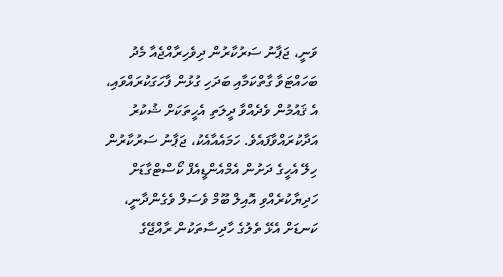ވަނީ، ޖަޕާނު ސަރުކާރުން ދިވެހިރާއްޖެއާ މެދު ބަހައްޓަވާ ގާތްކަމާއި ބަދަހި ގުޅުން ފާހަގަކުރައްވައި، އެ ޤައުމުން ވެދެއްވާ ދީލަތި އެހީތަކަށް ޝުކުރު އަދާކުރައްވާފައެވެ. ހަމައެއާއެކު، ޖަޕާނު ސަރުކާރުން ހިލޭ އެހީގެ ދަށުން އެމްއެންޑީއެފް ކޯސްޓްގާޑަށް ހަދިޔާކުރެއްވި އޮއިލް ބޫމް ވެސަލް ވެގެންދާނީ، ކަނޑަށް އެޅޭ ތެލުގެ ހާދިސާތަކުން ރާއްޖޭގެ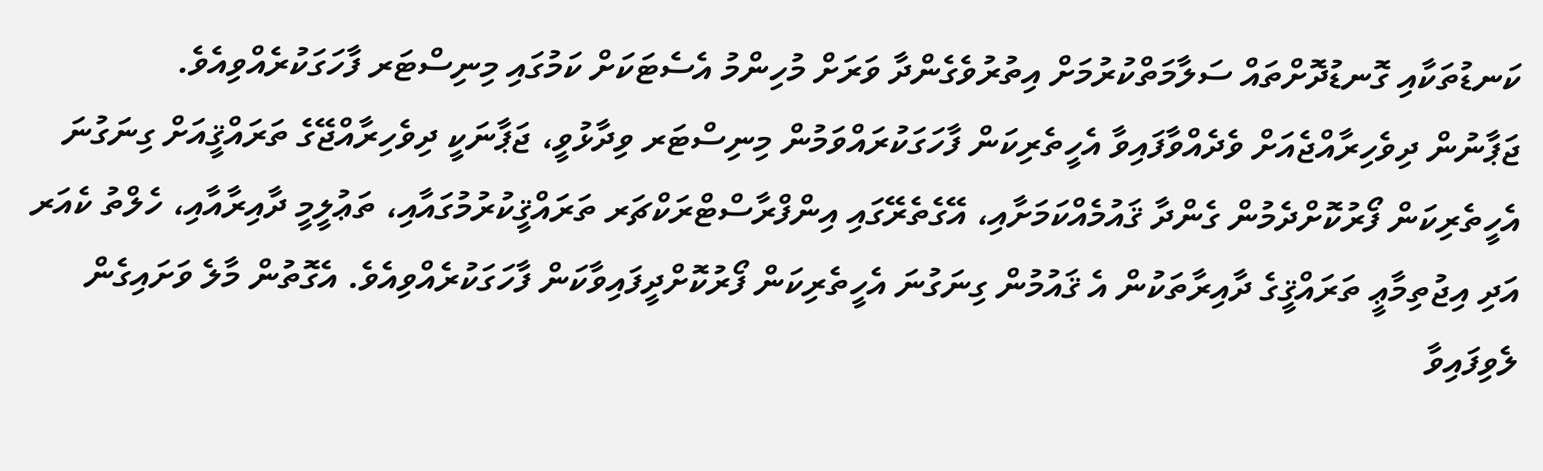ކަނޑުތަކާއި ގޮނޑުދޮށްތައް ސަލާމަތްކުރުމަށް އިތުރުވެގެންދާ ވަރަށް މުހިންމު އެސެޓަކަށް ކަމުގައި މިނިސްޓަރ ފާހަގަކުރެއްވިއެވެ.
ޖަޕާނުން ދިވެހިރާއްޖެއަށް ވެދެއްވާފައިވާ އެހީތެރިކަން ފާހަގަކުރައްވަމުން މިނިސްޓަރ ވިދާޅުވީ، ޖަޕާނަކީ ދިވެހިރާއްޖޭގެ ތަރައްޤީއަށް ގިނަގުނަ އެހީތެރިކަން ފޯރުކޮށްދެމުން ގެންދާ ޤައުމެއްކަމަށާއި، އޭގެތެރޭގައި އިންފްރާސްޓްރަކްޗަރ ތަރައްޤީކުރުމުގައާއި، ތަޢުލީމީ ދާއިރާއާއި، ހެލްތު ކެއަރ އަދި އިޖުތިމާޢީ ތަރައްޤީގެ ދާއިރާތަކުން އެ ޤައުމުން ގިނަގުނަ އެހީތެރިކަން ފޯރުކޮށްދީފައިވާކަން ފާހަގަކުރެއްވިއެވެ. އެގޮތުން މާލެ ވަށައިގެން ލެވިފައިވާ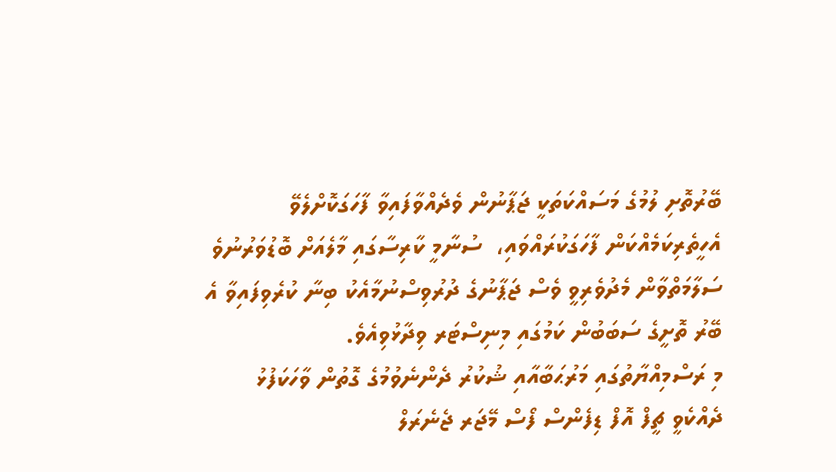ބޭރުތޮށި ލުމުގެ މަސައްކަތަކީ ޖަޕާނުން ވެދެއްވާފައިވާ ފާހަގަކޮށްލެވޭ އެހީތެރިކަމެއްކަން ފާހަގަކުރައްވައި،  ސުނާމީ ކާރިސާގައި މާލެއަށް ބޮޑުވަރުނުވެ ސަލާމަތްވާން މެދުވެރިވީ ވެސް ޖަޕާނުގެ ދުރުވިސްނުމާއެކު ބިނާ ކުރެވިފައިވާ އެ ބޭރު ތޮށީގެ ސަބަބުން ކަމުގައި މިނިސްޓަރ ވިދާޅުވިއެވެ.
މި ރަސްމިއްޔާތުގައި މަރުޙަބާއާއި ޝުކުރު ދެންނެވުމުގެ ގޮތުން ވާހަކަފުޅު ދެއްކެވީ ޗީފް އޮފް ޑިފެންސް ފޯސް މޭޖަރ ޖެނެރަލް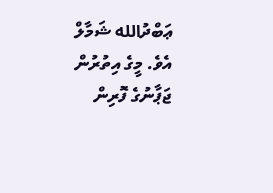ޢަބްދުالله ޝަމާލް އެވެ. މީގެ އިތުރުން ޖަޕާނުގެ ފޮރިން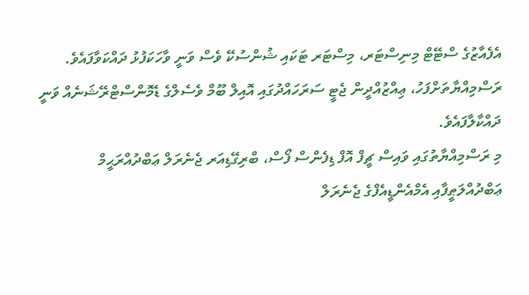އެފެއާޒުގެ ސްޓޭޓް މިނިސްޓަރ، މިސްޓަރ ޓަކައި ޝުންސުކޭ ވެސް ވަނީ ވާހަކަފުޅު ދައްކަވާފައެވެ.
ރަސްމިއްޔާތަށްފަހު، ޢިއްޒުއްދީން ޖެޓީ ސަރަހައްދުގައި އޮއިލް ބޫމް ވެސެލްގެ ޑެމޮންސްޓްރޭޝަނެއް ވަނީ ދައްކާލާފައެވެ.
މި ރަސްމިއްޔާތުގައި ވައިސް ޗީފް އޮފް ޑިފެންސް ފޯސް، ބްރިގޭޑިއަރ ޖެނެރަލް ޢަބްދުއްރަޙީމް ޢަބްދުއްލަޠީފާއި އެމްއެންޑީއެފްގެ ޖެނެރަލް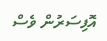އޮފިސަރުން ވެސް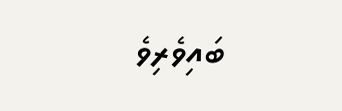ބައިވެރިވެ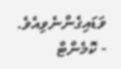ވަޑައިގެންނެވިއެވެ.
- ކޮމެންޓް